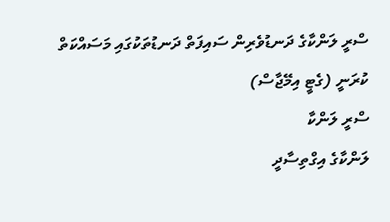ސްރީ ލަންކާގެ ދަނޑުވެރިން ސައިފަތް ދަނޑުތަކުގައި މަސައްކަތް ކުރަނީ (ގެޓީ އިމޭޖާސް)
ސްރީ ލަންކާ
ލަންކާގެ އިގްތިސާދީ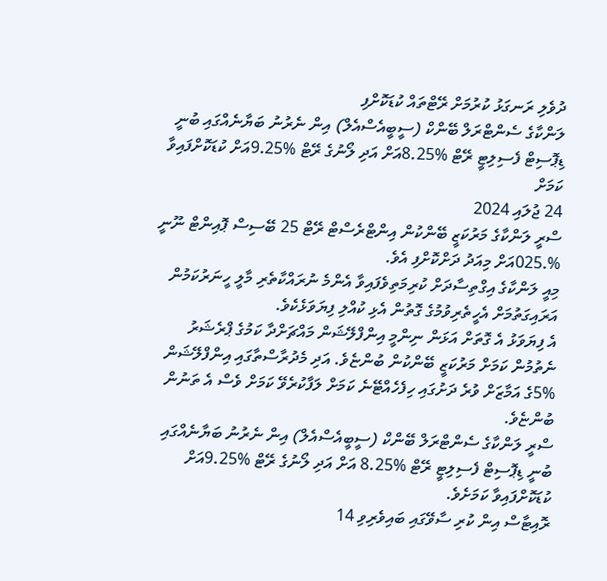ދުވެލި ރަނގަޅު ކުރުމަށް ރޭޓްތައް ކުޑަކޮށްފި
ލަންކާގެ ސެންޓްރަލް ބޭންކް (ސީބީއެސްއެލް) އިން ނެރުނު ބަޔާނެއްގައި ބުނީ ޑިޕޮސިޓް ފެސިލިޓީ ރޭޓް %8.25އަށް އަދި ލޯނުގެ ރޭޓް %9.25އަށް ކުޑަކޮށްފައިވާ ކަމަށް
24 ޖުލައި 2024
ސްރީ ލަންކާގެ މަރުކަޒީ ބޭންކުން އިންޓްރެސްޓް ރޭޓް 25 ބޭސިސް ޕޮއިންޓް ނޫނީ %.025އަށް މިއަދު ދަށްކޮށްފި އެވެ.
މިއީ ލަންކާގެ އިގްތިސާދަށް ކުރިމަތިވެފައިވާ އެންމެ ނުރައްކާތެރި މާލީ ހީނަރުކަމުން އަރައިގަތުމަށް އެހީތެރިވުމުގެ ގޮތުން އެޅި ކުއްލި ފިޔަވަޅެކެވެ.
އެ ފިޔަވަޅު އެ ގޮތަށް އަޅަން ނިންމީ އިންފްލޭޝަން މައްޗަށްދާ ކަމުގެ ޕްރެޝަރު ނެތުމުން ކަމަށް މަރުކަޒީ ބޭންކުން ބުންޏެވެ. އަދި މެދުރާސްތާގައި އިންފްލޭޝަން %5ގެ އަމާޒަށް ވުރެ ދަށުގައި ހިފެހެއްޓޭނެ ކަމަށް ލަފާކުރެވޭ ކަމަށް ވެސް އެ ތަނުން ބުންޏެވެ.
ސްރީ ލަންކާގެ ސެންޓްރަލް ބޭންކް (ސީބީއެސްއެލް) އިން ނެރުނު ބަޔާނެއްގައި ބުނީ ޑިޕޮސިޓް ފެސިލިޓީ ރޭޓް %8.25 އަށް އަދި ލޯނުގެ ރޭޓް %9.25އަށް ކުޑަކޮށްފައިވާ ކަމަށެވެ.
ރޮއިޓާސް އިން ކުރި ސާވޭގައި ބައިވެރިވި 14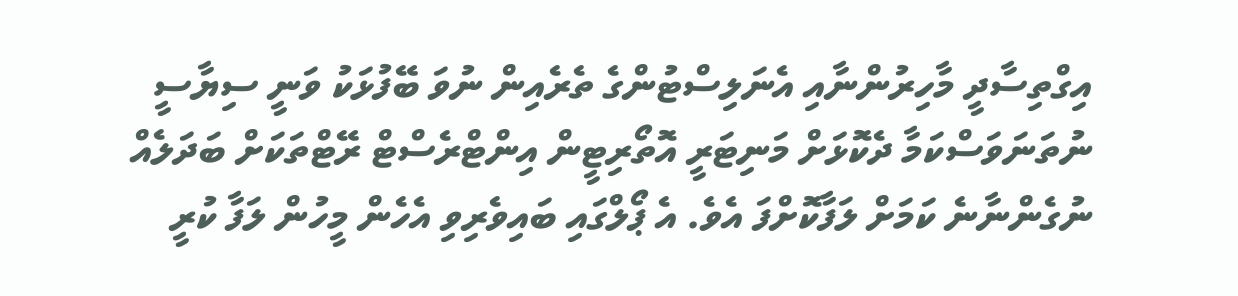އިގްތިސާދީ މާހިރުންނާއި އެނަލިސްޓުންގެ ތެރެއިން ނުވަ ބޭފުޅަކު ވަނީ ސިޔާސީ ނުތަނަވަސްކަމާ ދެކޮޅަށް މަނިޓަރީ އޮތޯރިޓީން އިންޓްރެސްޓް ރޭޓްތަކަށް ބަދަލެއް ނުގެންނާނެ ކަމަށް ލަފާކޮށްފަ އެވެ. އެ ޕޯލްގައި ބައިވެރިވި އެހެން މީހުން ލަފާ ކުރީ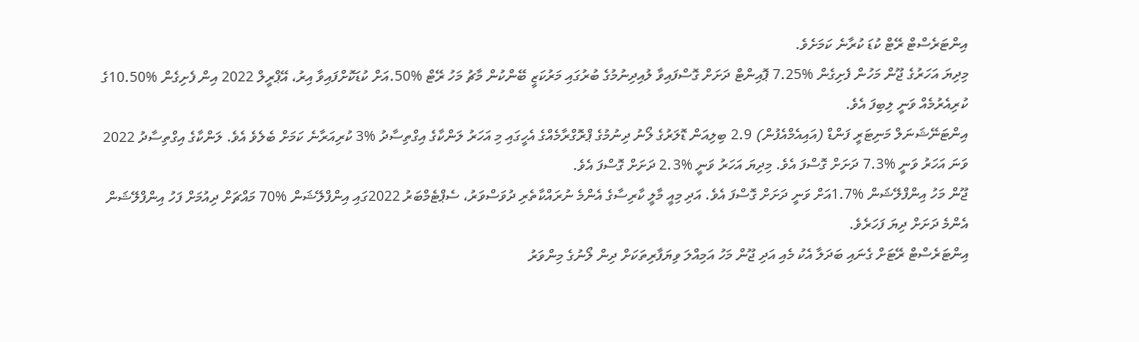އިންޓަރެސްޓް ރޭޓް ކުޑަ ކުރާނެ ކަމަށެވެ.
މިދިޔަ އަހަރުގެ ޖޫން މަހުން ފެށިގެން %7.25 ޕޮއިންޓް ދަށަށް ގޮސްފައިވާ ލުއިދިނުމުގެ ބުރުގައި މަރުކަޒީ ބޭންކުން މާޗު މަހު ރޭޓް %50.އަށް ކުޑަކޮށްފައިވާ އިރު، އޭޕްރީލް 2022 އިން ފެށިގެން %10.50ގެ ކުރިއެރުމެއް ވަނީ ލިބިފަ އެވެ.
އިންޓަނޭޝަނަލް މަނިޓަރީ ފަންޑް (އައިއެމްއެފުން) 2.9 ބިލިއަން ޑޮލަރުގެ ލޯނު ދިނުމުގެ ޕްރޮގްރާމެއްގެ އެހީގައި މި އަހަރު ލަންކާގެ އިގްތިސާދު %3 ކުރިއަރާނެ ކަމަށް ބެލެވެ އެވެ. ލަންކާގެ އިގްތިސާދު 2022 ވަނަ އަހަރު ވަނީ %7.3 ދަށަށް ގޮސްފަ އެވެ. މިދިޔަ އަހަރު ވަނީ %2.3 ދަށަށް ގޮސްފަ އެވެ.
ޖޫން މަހު އިންފްލޭޝަން %1.7އަށް ވަނީ ދަށަށް ގޮސްފަ އެވެ. އަދި މިއީ މާލީ ކާރިސާގެ އެންމެ ނުރައްކާތެރި ދުވަސްވަރު، ސެޕްޓެމްބަރު 2022ގައި އިންފްލޭޝަން %70 މައްޗަށް ދިއުމަށް ފަހު އިންފްލޭޝަން އެންމެ ދަށަށް ދިޔަ ފަހަރެވެ.
އިންޓަރެސްޓް ރޭޓަށް ގެނައި ބަދަލާ އެކު މެއި އަދި ޖޫން މަހު އަމިއްލަ ވިޔަފާރިތަކަށް ދިން ލޯނުގެ މިންވަރު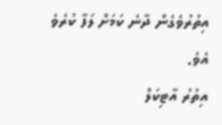އިތުރުވެގެން ދާނެ ކަމަށް ލަފާ ކުރެވެ އެވެ.
އިތުރު އާޓިކަލް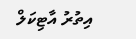އިތުރު އާޓިކަލް